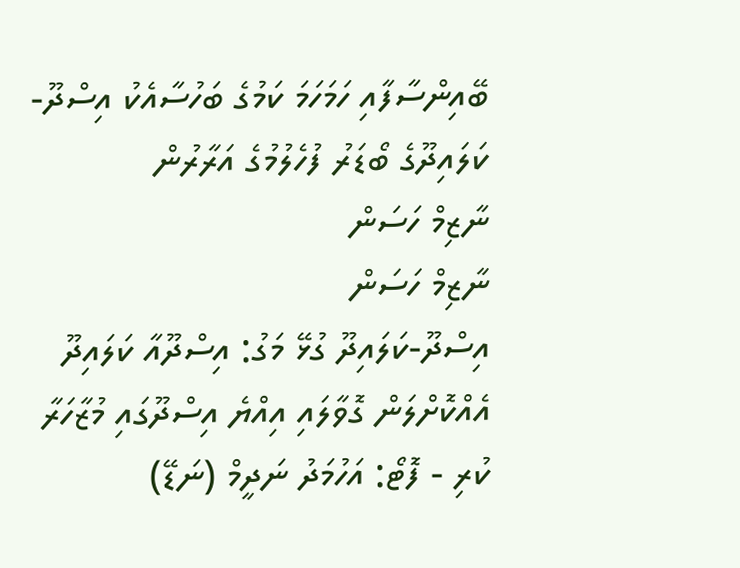ބޭއިންސާފާއި ހަމަހަމަ ކަމުގެ ބަހުސާއެކު އިސްދޫ-ކަލައިދޫގެ ބޯޑަރު ފުހެލުމުގެ އަރާރުން
ނާޒިމް ހަސަން
ނާޒިމް ހަސަން
އިސްދޫ-ކަލައިދޫ ގުޅޭ މަގު: އިސްދޫއާ ކަލައިދޫ އެއްކޮށްލަން ގޮވާލައި އިއްޔެ އިސްދޫގައި މުޒާހަރާ ކުރި - ފޮޓޯ: އަހުމަދު ނަދީމް (ނަޑޭ)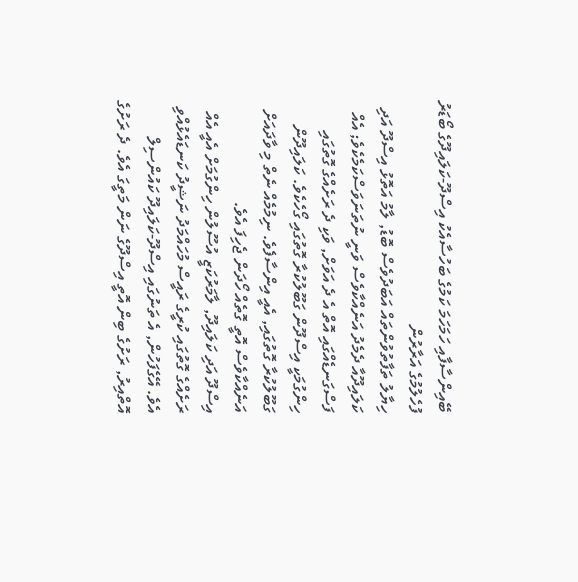ބޭއިންސާފާއި ހަމަހަމަ ކަމުގެ ބަހުސާއެކު އިސްދޫ-ކަލައިދޫގެ ބޯޑަރު ފުހެލުމުގެ އަރާރުން
ހިޔާލު ތަފާތުވުންތައް އަބަދުވެސް ބޮޑު, ލާމު އަތޮޅު އިސްދޫ އަދި ކަލައިދޫއާ ދެމެދު އަނެއްކާވެސް ވަނީ ނުތަނަވަސްކަމެކެވެ; އެއް ފަސްގަނޑެއްގައި އޮތް އެ ދެ އަވަށް, ވަކި ދެ ރަށެއްގެ ގޮތުގައި ހިންގުމަކީ އިސްދޫން ގަބޫލުކުރާ ގޮތުގައި ގޯހެކެވެ. ކަލައިދޫން ގަބޫލުކުރާ ގޮތުގައި, އެއީ އިންސާފެވެ. ނިމުމެއް ނެތް މި ވާދައަށް އަނެއްކާވެސް އޮތީ ގޮތެއް ހޯދަން ޖެހިފަ އެވެ.
އިސްދޫ އަދި ކަލައިދޫ, ލާމަރުކަޒީ އުސޫލުން ހިންގުމަށް އެއީ އެއް ރަށެއްގެ ގޮތުގައި ކުރީގެ ރައީސް މުހައްމަދު ނަޝީދު ކަނޑައެޅުއްވި އެވެ. އޭގެފަހުން, އެ ތަނުގައި އިސްދޫ-ކަލައިދޫ ކައުންސިލް އޮތްއިރު, ރަށުގެ ބިން އޮތީ އިސްދޫގެ ނަން މަތީގަ އެވެ. ދެ ރަށުގެ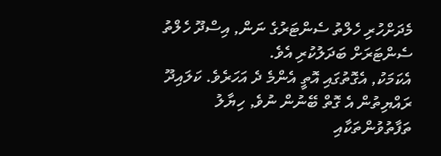މެދަށްހުރި ހެލްތު ސެންޓަރުގެ ނަން, އިސްދޫ ހެލްތު ސެންޓަރަށް ބަދަލުކުރި އެވެ.
އެކަމަކު, އެގޮތުގައި އޮތީ އެންމެ ދެ އަހަރެވެ. ކަލައިދޫ ރައްޔިތުން އެ ގޮތް ބޭނުން ނުވެ, ހިޔާލު ތަފާތުވުންތަކާއި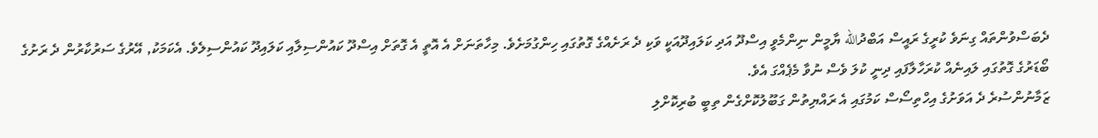ދެބަސްވުންތައް ގިނަވެ ކުރީގެ ރައީސް އަބްދުالله ޔާމީން ނިންމެވީ އިސްދޫ އަދި ކަލައިދޫއަކީ ވަކި ދެ ރަށެއްގެ ގޮތުގައި ހިންގުމަށެވެ. މިހާތަނަށް އެ އޮތީ އެ ގޮތަށް އިސްދޫ ކައުންސިލާއި ކަލައިދޫ ކައުންސިލެވެ. އެކަމަކު, އޭރުގެ ސަރުކާރުން ދެ ރަށުގެ ބޯޑަރުގެ ގޮތުގައި ލައިނެއް ކުރަހާލާފައި ދިނީ ކުލަ ވެސް ނުވާ މެޕެއްގަ އެވެ.
ޒަމާނުންސުރެ ދެ އަވަށުގެ އިހްތިސޯސް ކަމުގައި އެ ރައްޔިތުން ގަބޫލުކޮށްގެން ތިބީ ބުރިކޮށްލި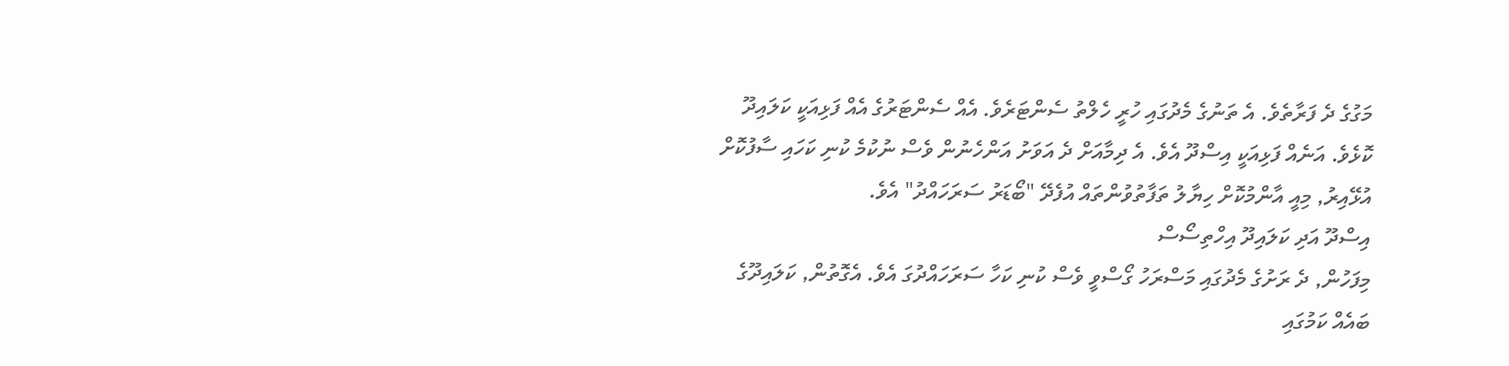މަގުގެ ދެ ފަރާތެވެ. އެ ތަނުގެ މެދުގައި ހުރީ ހެލްތު ސެންޓަރެވެ. އެއް ސެންޓަރުގެ އެއް ފަޅިއަކީ ކަލައިދޫ ކޮޅެވެ. އަނެއް ފަޅިއަކީ އިސްދޫ އެވެ. އެ ދިމާއަށް ދެ އަވަށު އަންހެނުން ވެސް ނުކުމެ ކުނި ކަހައި ސާފުކޮށް އުޅޭއިރު, މިއީ އާންމުކޮށް ހިޔާލު ތަފާތުވުންތައް އުފެދޭ "ބޯޑަރު ސަރަހައްދު" އެވެ.
އިސްދޫ އަދި ކަލައިދޫ އިހްތިސޯސް
މިފަހުން, ދެ ރަށުގެ މެދުގައި މަސްރަހު ގޯސްވީ ވެސް ކުނި ކަހާ ސަރަހައްދުގަ އެވެ. އެގޮތުން, ކަލައިދޫގެ ބައެއް ކަމުގައި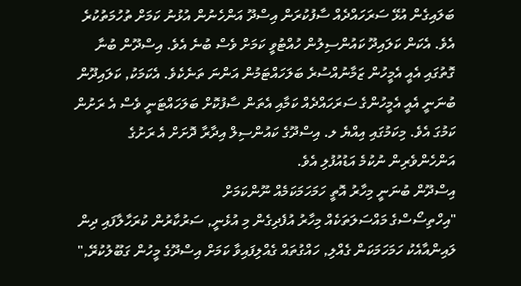ބަލައިގެން އުޅޭ ސަރަހައްދެއް ސާފުކުރަން އިސްދޫ އަންހެނުން އުޅުނު ކަމަށް ތުހުމަތުކުރެ އެވެ. އެކަން ކަލައިދޫ ކައުންސިލުން ހުއްޓުވީ ކަމަށް ވެސް ބުނެ އެވެ. އިސްދޫން ބުނާ ގޮތުގައި އެއީ އެމީހުން ޒަމާނުއްސުރެ ބަލަހައްޓަމުން އަންނަ ތަނެކެވެ. އެކަމަކު, ކަލައިދޫން ބުނަނީ އެއީ އެމީހުންގެ ސަރަހައްދެއް ކަމާއި އެތަން ސާފުކޮށް ބަލަހައްޓަނީ ވެސް އެ ރަށުން ކަމުގަ އެވެ. މިކަމުގައި އިއްޔެ ލ. އިސްދޫގެ ކައުންސިލް އިދާރާ ދޮށަށް އެ ރަށުގެ އަންހެންވެރިން ނުކުމެ އަޑުއުފުލި އެވެ.
އިސްދޫން ބުނަނީ މިހާރު އޮތީ ހަމަހަމަކަމެއް ނޫންކަމަށް
"އިހްތިސޯސްގެ މައްސަލަތަކެއް މިހާރު އުފެދިގެން މި އުޅެނީ, ސަރުކާރުން ކުރަހާލާފައި ދިން ލައިންއާއެކު ހަމަހަމަކަން ގެއްލި, ހައްގުތައް ގެއްލިފައިވާ ކަމަށް އިސްދޫގެ މީހުން ގަބޫލުކުރޭ,"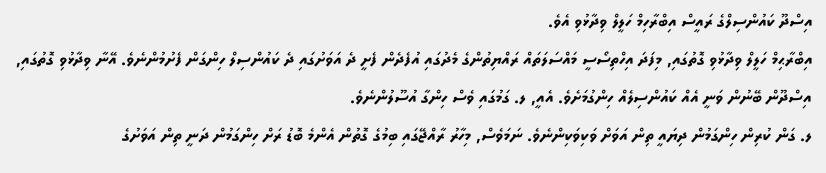އިސްދޫ ކައުންސިލްގެ ރައީސް އިބްރާހިމް ހަލީލް ވިދާޅުވި އެވެ.
އިބްރާޙިމް ހަލީލް ވިދާޅުވި ގޮތުގައި, މިފަދަ އިހްތިސޯސީ މައްސަލަތައް ރައްޔިތުންގެ މެދުގައި އުފެދެން ފެށީ ދެ އަވަށުގައި ދެ ކައުންސިލް ހިންގަން ފެށުމުންނެވެ. އޭނާ ވިދާޅުވި ގޮތުގައި, އިސްދޫން ބޭނުން ވަނީ އެއް ކައުންސިލެއް ހިންގުމަށެވެ. އެއީ, ލ. ގަމުގައި ވެސް ހިންގާ އުސޫލުންނެވެ.
ލ. ގަން ކުރިން ހިންގަމުން ދިޔައީ ތިން އަވަށް ވަކިވަކިންނެވެ. ނަމަވެސް, މިހާރު ރާއްޖޭގައި ބިމުގެ ގޮތުން އެންމެ ބޮޑު ރަށް ހިންގަމުން ދަނީ ތިން އަވަށުގެ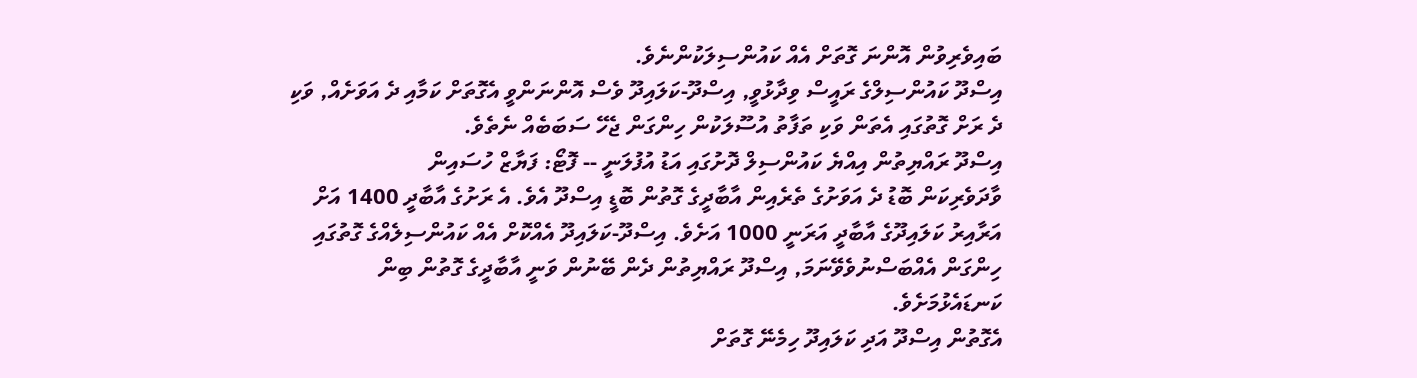ބައިވެރިވުން އޮންނަ ގޮތަށް އެއް ކައުންސިލަކުންނެވެ.
އިސްދޫ ކައުންސިލްގެ ރައީސް ވިދާޅުވީ, އިސްދޫ-ކަލައިދޫ ވެސް އޮންނަންވީ އެގޮތަށް ކަމާއި ދެ އަވަށެއް, ވަކި ދެ ރަށް ގޮތުގައި އެތަން ވަކި ތަފާތު އުސޫލަކުން ހިންގަން ޖެހޭ ސަބަބެއް ނެތެވެ.
އިސްދޫ ރައްޔިތުން އިއްޔެ ކައުންސިލް ދޮށުގައި އަޑު އުފުލަނީ -- ފޮޓޯ: ފަޔާޒް ހުސައިން
ވާދަވެރިކަން ބޮޑު ދެ އަވަށުގެ ތެރެއިން އާބާދީގެ ގޮތުން ބޮޑީ އިސްދޫ އެވެ. އެ ރަށުގެ އާބާދީ 1400 އަށް އަރާއިރު ކަލައިދޫގެ އާބާދީ އަރަނީ 1000 އަށެވެ. އިސްދޫ-ކަލައިދޫ އެއްކޮށް އެއް ކައުންސިލެއްގެ ގޮތުގައި ހިންގަން އެއްބަސްނުވެވޭނަމަ, އިސްދޫ ރައްޔިތުން ދެން ބޭނުން ވަނީ އާބާދީގެ ގޮތުން ބިން ކަނޑައެޅުމަށެވެ.
އެގޮތުން އިސްދޫ އަދި ކަލައިދޫ ހިމެނޭ ގޮތަށް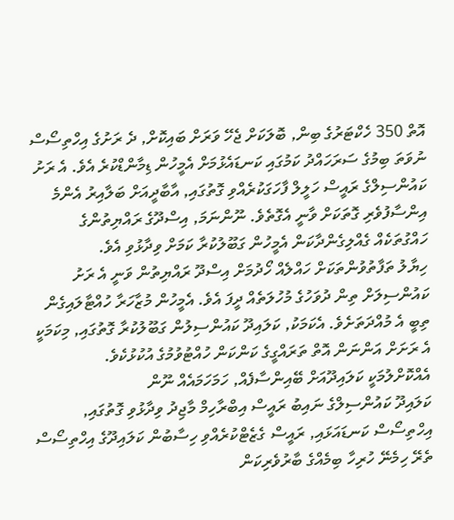އޮތް 350 ހެކްޓަރުގެ ބިން, ބޮލަކަށް ޖެހޭ ވަރަށް ބައިކޮށް, ދެ ރަށުގެ އިހްތިސޯސް ނުވަތަ ބިމުގެ ސަރަހައްދު ކަމުގައި ކަނޑައެޅުމަށް އެމީހުން ޑިމާންޑްކުރެ އެވެ. އެ ރަށު ކައުންސިލްގެ ރައީސް ހަލީލް ފާހަގަކުރެއްވި ގޮތުގައި, އާބާދީއަށް ބަލާއިރު އެންމެ އިންސާފުވެރި ގޮތަކަށް ވާނީ އެގޮތެވެ. ނޫންނަމަ, އިސްދޫގެ ރައްޔިތުންގެ ހައްގުތަކެއް ގެއްލިގެންދާކަން އެމީހުން ގަބޫލުކުރާ ކަމަށް ވިދާޅުވި އެވެ.
ހިޔާލު ތަފާތުވުންތަކަށް ހައްލެއް ހޯދުމަށް އިސްދޫ ރައްޔިތުން ވަނީ އެ ރަށު ކައުންސިލަށް ތިން ދުވަހުގެ މުހުލަތެއް ދީފަ އެވެ. އެމީހުން މުޒާހަރާ ހުއްޓާލައިގެން ތިބީ އެ މުއްދަތަށެވެ. އެކަމަކު, ކަލައިދޫ ކައުންސިލުން ގަބޫލުކުރާ ގޮތުގައި, މިކަމަކީ އެ ރަށަށް އަންނަން އޮތް ތަރައްގީގެ ކަންކަން ހުއްޓުވުމުގެ އުކުޅުކެވެ.
އެއްކޮށްލުމަކީ ކަލައިދޫއަށް ބޭއިންސާފެއް, ހަމަހަމައެއް ނޫން
ކަލައިދޫ ކައުންސިލްގެ ނައިބު ރައީސް އިބްރާހިމް މާޖިދު ވިދާޅުވި ގޮތުގައި, އިހްތިސޯސް ކަނޑައަޅައި, ރައީސް ގެޒެޓްކުރެއްވި ހިސާބުން ކަލައިދޫގެ އިހްތިސޯސް ތެރޭ ހިމެނޭ ހުރިހާ ބިމެއްގެ ބާރުވެރިކަން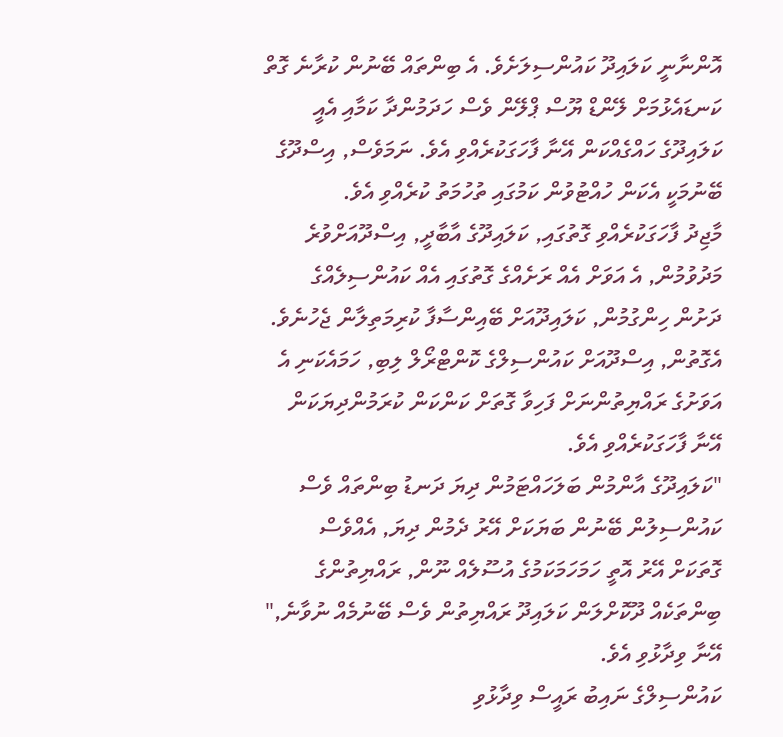އޮންނާނީ ކަލައިދޫ ކައުންސިލަށެވެ. އެ ބިންތައް ބޭނުން ކުރާނެ ގޮތް ކަނޑައެޅުމަށް ލޭންޑް ޔޫސް ޕްލޭން ވެސް ހަދަމުންދާ ކަމާއި އެއީ ކަލައިދޫގެ ހައްގެއްކަން އޭނާ ފާހަގަކުރެއްވި އެވެ. ނަމަވެސް, އިސްދޫގެ ބޭނުމަކީ އެކަން ހުއްޓުވުން ކަމުގައި ތުހުމަތު ކުރެއްވި އެވެ.
މާޖިދު ފާހަގަކުރެއްވި ގޮތުގައި, ކަލައިދޫގެ އާބާދީ, އިސްދޫއަށްވުރެ މަދުވުމުން, އެ އަވަށް އެއް ރަށެއްގެ ގޮތުގައި އެއް ކައުންސިލެއްގެ ދަށުން ހިންގުމުން, ކަލައިދޫއަށް ބޭއިންސާފާ ކުރިމަތިލާން ޖެހުނެވެ. އެގޮތުން, އިސްދޫއަށް ކައުންސިލްގެ ކޮންޓްރޯލް ލިބި, ހަމައެކަނި އެ އަވަށުގެ ރައްޔިތުންނަށް ފަހިވާ ގޮތަށް ކަންކަން ކުރަމުންދިޔަކަން އޭނާ ފާހަގަކުރެއްވި އެވެ.
"ކަލައިދޫގެ އާންމުން ބަލަހައްޓަމުން ދިޔަ ދަނޑު ބިންތައް ވެސް ކައުންސިލުން ބޭނުން ބަޔަކަށް އޭރު ދެމުން ދިޔަ, އެއްވެސް ގޮތަކަށް އޭރު އޮތީ ހަމަހަމަކަމުގެ އުސޫލެއް ނޫން, ރައްޔިތުންގެ ބިންތަކެއް ދޫކޮށްލަން ކަލައިދޫ ރައްޔިތުން ވެސް ބޭނުމެއް ނުވާނެ," އޭނާ ވިދާޅުވި އެވެ.
ކައުންސިލްގެ ނައިބު ރައީސް ވިދާޅުވި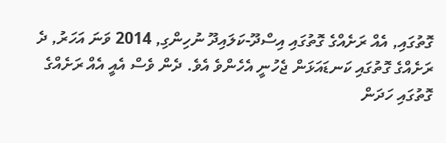ގޮތުގައި, އެއް ރަށެއްގެ ގޮތުގައި އިސްދޫ-ކަލައިދޫ ނުހިންގި, 2014 ވަނަ އަހަރު, ދެ ރަށެއްގެ ގޮތުގައި ކަނޑައަޅަން ޖެހުނީ އެހެންވެ އެވެ. ދެން ވެސް އެއީ އެއް ރަށެއްގެ ގޮތުގައި ހަދަން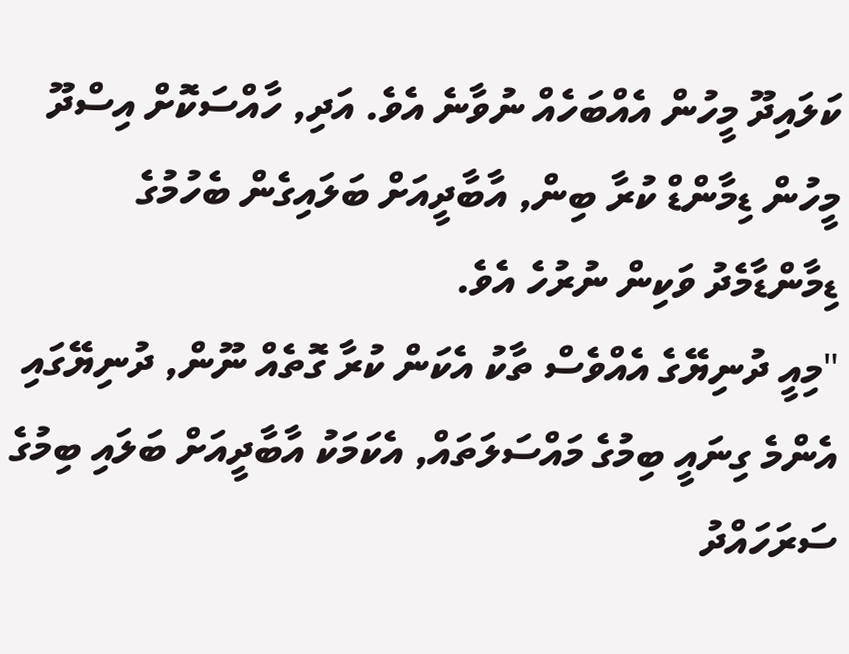ކަލައިދޫ މީހުން އެއްބަހެއް ނުވާނެ އެވެ. އަދި, ހާއްސަކޮށް އިސްދޫ މީހުން ޑިމާންޑް ކުރާ ބިން, އާބާދީއަށް ބަލައިގެން ބެހުމުގެ ޑިމާންޑާމެދު ވަކިން ނުރުހެ އެވެ.
"މިއީ ދުނިޔޭގެ އެއްވެސް ތާކު އެކަން ކުރާ ގޮތެއް ނޫން, ދުނިޔޭގައި އެންމެ ގިނައީ ބިމުގެ މައްސަލަތައް, އެކަމަކު އާބާދީއަށް ބަލައި ބިމުގެ ސަރަހައްދު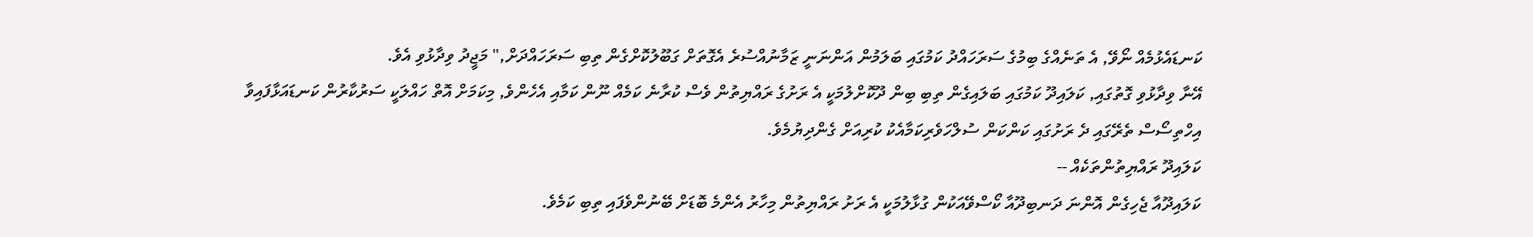ކަނޑައެޅުމެއް ނޯވޭ, އެ ތަނެއްގެ ބިމުގެ ސަރަހައްދު ކަމުގައި ބަލަމުން އަންނަނީ ޒަމާނުއްސުރެ އެގޮތަށް ގަބޫލުކޮށްގެން ތިބި ސަރަހައްދަށް," މަޖީދު ވިދާޅުވި އެވެ.
އޭނާ ވިދާޅުވި ގޮތުގައި, ކަލައިދޫ ކަމުގައި ބަލައިގެން ތިބި ބިން ދޫކޮށްލުމަކީ އެ ރަށުގެ ރައްޔިތުން ވެސް ކުރާނެ ކަމެއް ނޫން ކަމާއި އެހެންވެ, މިކަމަށް އޮތް ހައްލަކީ ސަރުކާރުން ކަނޑައަޅާފައިވާ އިހްތިސޯސް ތެރޭގައި ދެ ރަށުގައި ކަންކަން ސުލްހަވެރިކަމާއެކު ކުރިއަށް ގެންދިޔުމެވެ.
ކަލައިދޫ ރައްޔިތުންތަކެއް --
ކަލައިދޫއާ ޖެހިގެން އޮންނަ ދަނބިދޫއާ ކޯސްވޭއަކުން ގުޅާލުމަކީ އެ ރަށު ރައްޔިތުން މިހާރު އެންމެ ބޮޑަށް ބޭނުންވެފައި ތިބި ކަމެވެ.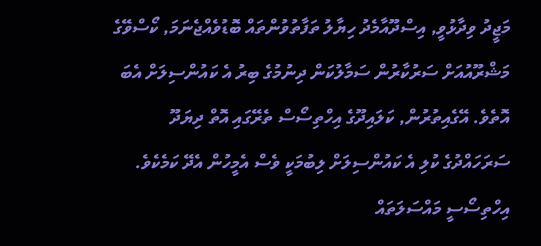މަޖީދު ވިދާޅުވީ, އިސްދޫއާމެދު ހިޔާލު ތަފާތުވުންތައް ބޮޑުވެއްޖެނަމަ, ކޯސްވޭގެ މަޝްރޫއުއަށް ސަރުކާރުން ސަމާލުކަން ދިނުމުގެ ބިރު އެ ކައުންސިލަށް އެބަ އޮތެވެ. އޭގެއިތުރުން, ކަލައިދޫގެ އިހްތިސޯސް ތެރޭގައި އޮތް ދިޔަދޫ ސަރަހައްދުގެ ކުލި އެ ކައުންސިލަށް ލިބުމަކީ ވެސް އެމީހުން އެދޭ ކަމެކެވެ.
އިހްތިސޯސީ މައްސަލަތައް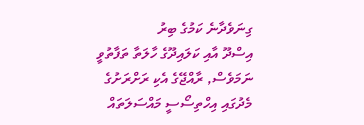ގިނަވެދާނެ ކަމުގެ ބިރު
އިސްދޫ އާއި ކަލައިދޫގެ ހާލަތާ ތަފާތުވީ ނަމަވެސް, ރާއްޖޭގެ އެކި ރަށްރަށުގެ މެދުގައި އިހްތިސޯސީ މައްސަލަތައް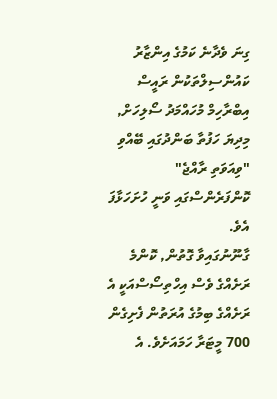ގިނަ ވެދާނެ ކަމުގެ އިންޒާރު ކައުންސިލްތަކުން ރައީސް އިބްރާހިމް މުހައްމަދު ސޯލިހަށް, މިދިޔަ ހަފުތާ ބަންދުގައި ބޭއްވި "ވިއަވަތި ރާއްޖެ" ކޮންފަރެންސްގައި ވަނީ ހުށަހަޅާފަ އެވެ.
ގާނޫނުގައިވާ ގޮތުން, ކޮންމެ ރަށެއްގެ ވެސް އިހްތިސޯސްއަކީ އެ ރަށެއްގެ ބިމުގެ އުރަތުން ފެށިގެން 700 މީޓަރާ ހަމައަށެވެ. އެ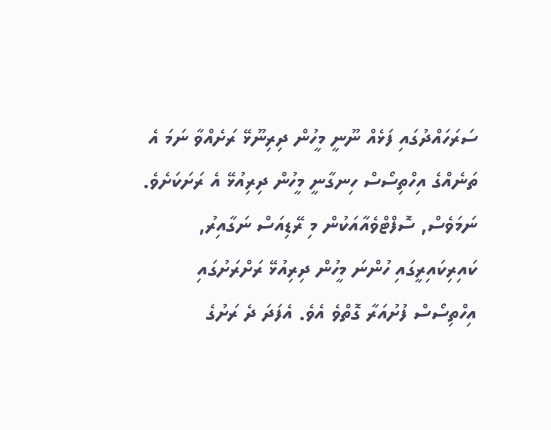ސަރަހައްދުގައި ފަޅެއް ނޫނީ މީހުން ދިރިނޫޅޭ ރަށެއްވާ ނަމަ އެ ތަނެއްގެ އިހްތިސޯސް ހިނގާނީ މީހުން ދިރިއުޅޭ އެ ރަށަކަށެވެ. ނަމަވެސް, ސޮފްޓްވެއާއަކުން މި ރޭޑިއަސް ނަގާއިރު, ކައިރިކައިރީގައި ހުންނަ މީހުން ދިރިއުޅޭ ރަށްރަށުގައި އިހްތިސޯސް ފުށުއަރާ ގޮތްވެ އެވެ. އެފަދަ ދެ ރަށުގެ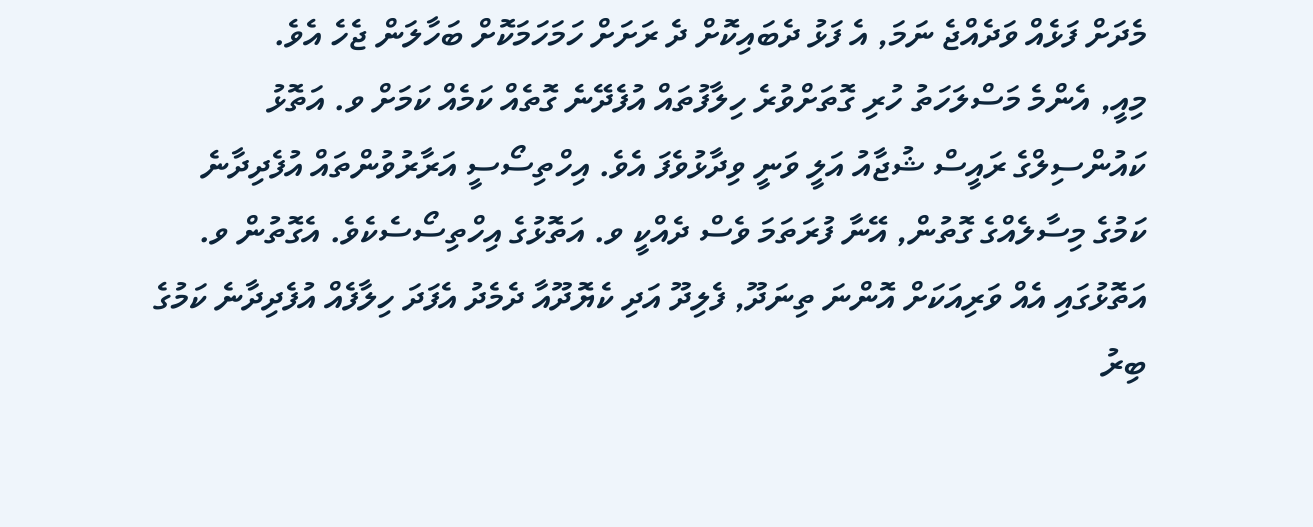މެދަށް ފަޅެއް ވަދެއްޖެ ނަމަ, އެ ފަޅު ދެބައިކޮށް ދެ ރަށަށް ހަމަހަމަކޮށް ބަހާލަން ޖެހެ އެވެ.
މިއީ, އެންމެ މަސްލަހަތު ހުރި ގޮތަށްވުރެ ހިލާފުތައް އުފެދޭނެ ގޮތެއް ކަމެއް ކަމަށް ވ. އަތޮޅު ކައުންސިލްގެ ރައީސް ޝުޖާއު އަލީ ވަނީ ވިދާޅުވެފަ އެވެ. އިހްތިސޯސީ އަރާރުވުންތައް އުފެދިދާނެ ކަމުގެ މިސާލެއްގެ ގޮތުން, އޭނާ ފުރަތަމަ ވެސް ދެއްކީ ވ. އަތޮޅުގެ އިހްތިސޯސެކެވެ. އެގޮތުން ވ. އަތޮޅުގައި އެއް ވަރިއަކަށް އޮންނަ ތިނަދޫ, ފެލިދޫ އަދި ކެޔޮދޫއާ ދެމެދު އެފަދަ ހިލާފެއް އުފެދިދާނެ ކަމުގެ ބިރު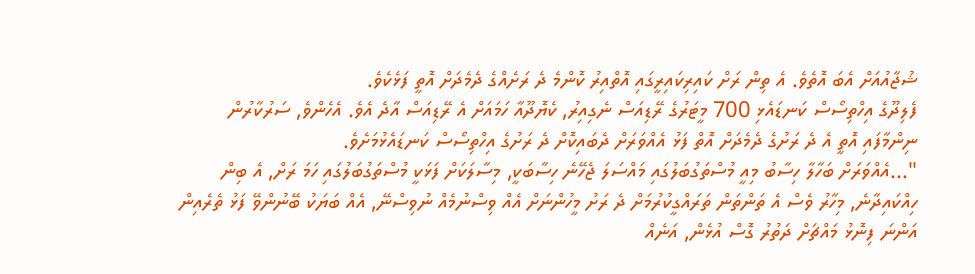ޝުޖާއުއަށް އެބަ އޮތެވެ. އެ ތިން ރަށް ކައިރިކައިރީގައި އޮތްއިރު ކޮންމެ ދެ ރަށެއްގެ ދެމެދަށް އޮތީ ފަޅެކެވެ.
ފެލިދޫގެ އިހްތިސޯސް ކަނޑައެޅި 700 މީޓަރުގެ ރޭޑިއަސް ނެގިއިރު, ކެޔޮދޫއާ ހަމައަށް އެ ރޭޑިއަސް އާދެ އެވެ. އެހެންވެ, ސަރުކާރުން ނިންމާފައި އޮތީ އެ ދެ ރަށުގެ ދެމެދަށް އޮތް ފަޅު އެއްވަރަށް ދެބައިކޮށް ދެ ރަށުގެ އިހްތިސޯސް ކަނޑައެޅުމަށެވެ.
"...އެއްވަރަށް ބަހާލާ ހިސާބު މިއީ މުސްތަގުބަލުގައި މައްސަލަ ޖެހޭނެ ހިސާބަކީ, މިސާލަކަށް ފަޅަކީ މުސްތަގުބަލުގައި ހަމަ ރަށް, އެ ބިން ހިއްކައިދާނެ, މިހާރު ވެސް އެ ތަންތަން ތަރައްގީކުރުމަށް ދެ ރަށު މީހުންނަށް އެއް ވިސްނުމެއް ނުވިސްނޭ, އެއް ބަޔަކު ބޭނުންވޭ ފަޅު ތެރެއިން އަންނަ ފިނޮޅު މައްޗަށް ދަތުރު ގޮސް އުޅެން, އަނެއް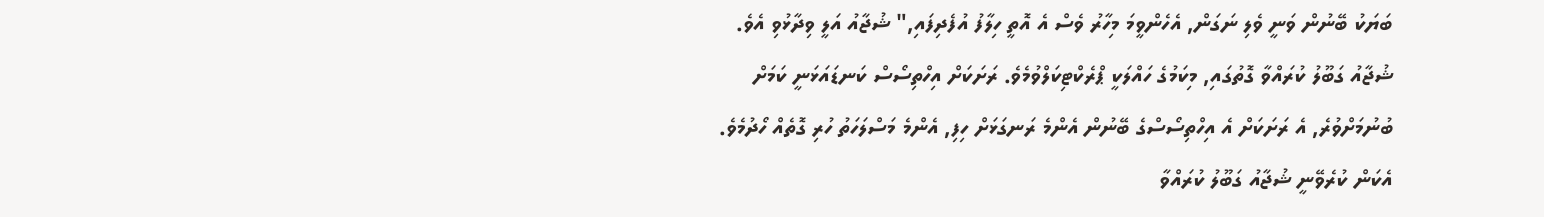ބަޔަކު ބޭނުން ވަނީ ވެލި ނަގަން, އެހެންވީމަ މިހާރު ވެސް އެ އޮތީ ހިލާފު އުފެދިފައި," ޝުޖާއު އަލީ ވިދާޅުވި އެވެ.
ޝުޖާއު ގަބޫލު ކުރައްވާ ގޮތުގައި, މިކަމުގެ ހައްލަކީ ޕްރެކްޓިކަލްވުމެވެ. ރަށަކަށް އިހްތިސޯސް ކަނޑައަޅަނީ ކަމަށް ބުނުމަށްވުރެ, އެ ރަށަކަށް އެ އިހްތިސޯސްގެ ބޭނުން އެންމެ ރަނގަޅަށް ހިފި, އެންމެ މަސްލަހަތު ހުރި ގޮތެއް ހޯދުމެވެ. އެކަން ކުރެވޭނީ ޝުޖާއު ގަބޫލު ކުރައްވާ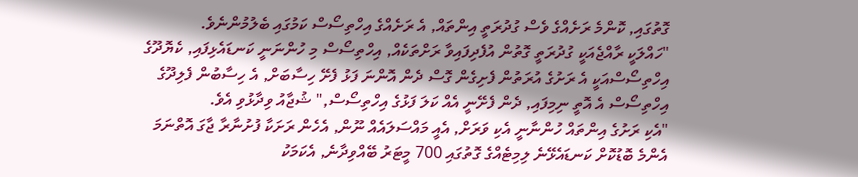ގޮތުގައި, ކޮންމެ ރަށެއްގެ ވެސް ގުދުރަތީ އިންތައް, އެ ރަށެއްގެ އިހްތިސޯސް ކަމުގައި ބެލުމުންނެވެ.
"ހައްލަކީ ރާއްޖެއަކީ ގުދުރަތީ ގޮތުން އުފެދިފައިވާ ރަށްތަކެއް, އިހްތިސޯސް މި ހުންނަނީ ކަނޑައެޅިފައި, ކެޔޮދޫގެ އިހްތިސޯސްއަކީ އެ ރަށުގެ އުރަތުން ފެށިގެން ގޮސް ދެން އޮންނަ ފަޅު ފެށޭ ހިސާބަށް, އެ ހިސާބުން ފެލިދޫގެ އިހްތިސޯސް އެ އޮތީ ނިމިފައި, ދެން ފެށޭނީ އެއް ކަލަ ފަޅުގެ އިހްތިސޯސް," ޝުޖާއު ވިދާޅުވި އެވެ.
"އެކި ރަށުގެ އިންތައް ހުންނާނީ އެކި ވަރަށް, އެއީ މައްސަލައެއް ނޫން, އެހެން ރަށަކާ ފުށުނާރާ ޖާގަ އޮތްނަމަ އެންމެ ބޮޑުކޮށް ކަނޑައެޅޭނެ ލިމިޓެއްގެ ގޮތުގައި 700 މީޓަރު ބޭއްވިދާނެ, އެކަމަކު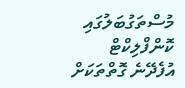މުސްތަގުބަލުގައި ކޮންފްލިކްޓް އުފެދޭނެ ގޮތްތަކަށް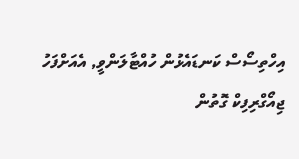އިހްތިސޯސް ކަނޑައެޅުން ހުއްޓާލަންވީ, އެއަށްފަހު ޖިއޯގްރިފިކް ގޮތުން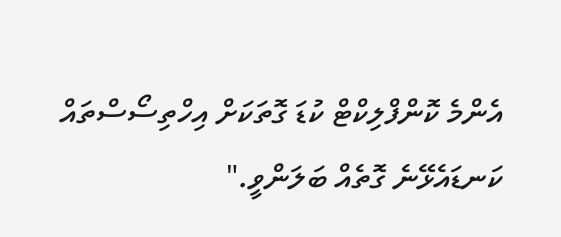އެންމެ ކޮންފްލިކްޓް ކުޑަ ގޮތަކަށް އިހްތިސޯސްތައް ކަނޑައެޅޭނެ ގޮތެއް ބަލަންވީ."